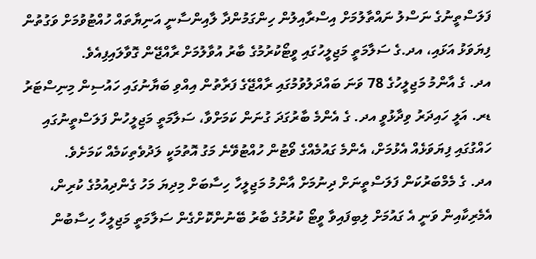ފަލަސްތީނުގެ ނަސްލު ނައްތާލުމަށް އިސްރާއިލުން ހިންގަމުންދާ ލާއިންސާނީ އަނިޔާތައް ހުއްޓުވުމަށް ވަގުތުން ފިޔަވަޅު އަޅައި، އދ.ގެ ސަލާމަތީ މަޖިލީހުގައި ވީޓޯކުރުމުގެ ބާރު އުވާލުމަށް ރާއްޖޭން ގޮވާލައިފިއެވެ.
އދ. ގެ އާންމު މަޖިލީހުގެ 78 ވަނަ ބައްދަލުވުމުގައި ރާއްޖޭގެ ފަރާތުން އިއްވި ބަޔާނުގައި ހައުސިން މިނިސްޓަރު ޑރ. އަލީ ހައިދަރު ވިދާޅުވީ އދ. ގެ އެންމެ ބާރުގަދަ ގުނަން ކަމަށްވާ، ސަލާމަތީ މަޖިލީހުން ފަލަސްތީނުގައި ހައްގުގައި ފިޔަވަޅެއް އެޅުމަށް، އެންމެ ގައުމެއްގެ ވޯޓުން ހުއްޓުވޭނެ މަގު އޮތުމަކީ ލަދުވެތިކަމެއް ކަމަށެވެ.
އދ. ގެ މެމްބަރުކަން ފަލަސްތީނަށް ދިނުމަށް އާންމު މަޖިލީހާ ހިސާބަށް މިދިޔަ މަހު ގެންދިއުމުގެ ކުރިން، އެމެރިކާއިން ވަނީ އެ ގައުމަށް ލިބިފައިވާ ވީޓޯ ކުރުމުގެ ބާރު ބޭނުންކޮށްގެން ސަލާމަތީ މަޖިލީހާ ހިސާބުން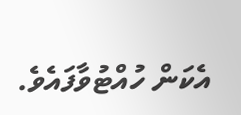އެކަން ހުއްޓުވާފައެވެ.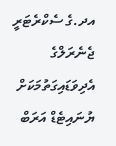އދ.ގެ ސެކްރެޓަރީ ޖެނެރަލްގެ އެދިވަޑައިގަތުމަކަށް ޔުނައިޓެޑް އަރަބް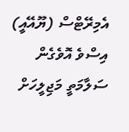އެމިރޭޓްސް (ޔޫއޭއީ) އިސްވެ އޮވެގެން ސަލާމަތީ މަޖިލީހަށް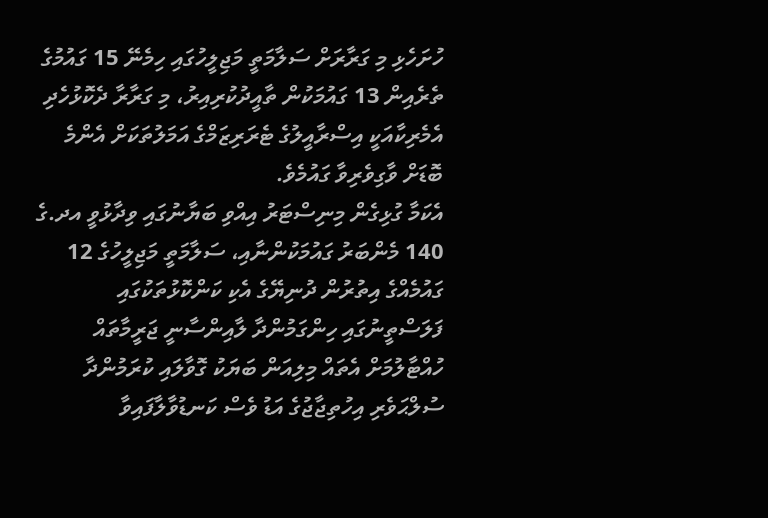ހުށަހެޅި މި ގަރާރަށް ސަލާމަތީ މަޖިލީހުގައި ހިމެނޭ 15 ގައުމުގެ ތެރެއިން 13 ގައުމަކުން ތާއީދުކުރިއިރު، މި ގަރާރާ ދެކޮޅުހެދި އެމެރިކާއަކީ އިސްރާއީލުގެ ޓެރަރިޒަމްގެ އަމަލުތަކަށް އެންމެ ބޮޑަށް ވާގިވެރިވާ ގައުމެވެ.
އެކަމާ ގުޅިގެން މިނިސްޓަރު އިއްވި ބަޔާނުގައި ވިދާޅުވީ އދ.ގެ 140 މެންބަރު ގައުމަކުންނާއި، ސަލާމަތީ މަޖިލީހުގެ 12 ގައުމެއްގެ އިތުރުން ދުނިޔޭގެ އެކި ކަންކޮޅުތަކުގައި ފަލަސްތީނުގައި ހިންގަމުންދާ ލާއިންސާނީ ޖަރީމާތައް ހުއްޓާލުމަށް އެތައް މިލިއަން ބަޔަކު ގޮވާލައި ކުރަމުންދާ ސުލްޙަވެރި އިހުތިޖާޖުގެ އަޑު ވެސް ކަނޑުވާލާފައިވާ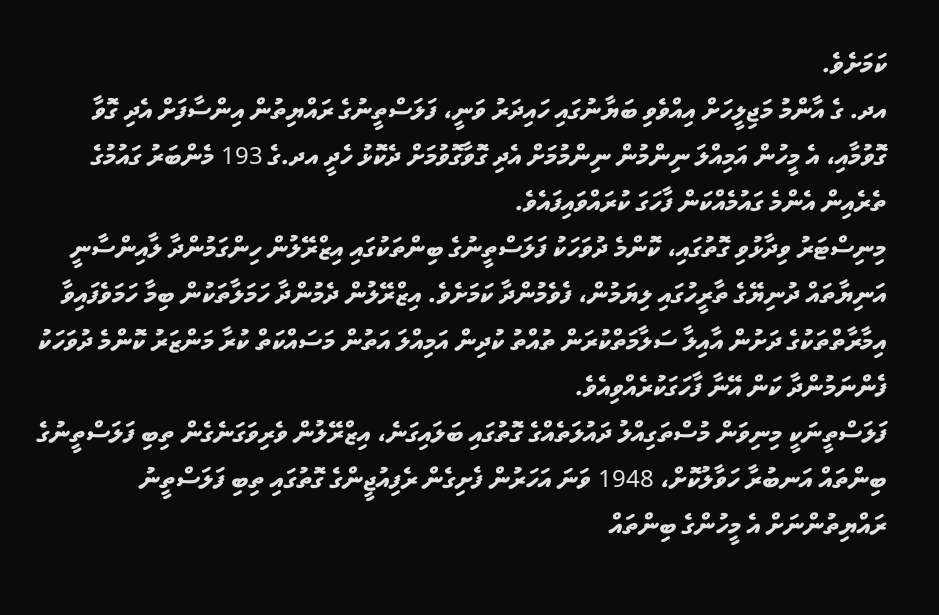ކަމަށެވެ.
އދ. ގެ އާންމު މަޖިލީހަށް އިއްވެވި ބަޔާނުގައި ހައިދަރު ވަނީ، ފަލަސްތީނުގެ ރައްޔިތުން އިންސާފަށް އެދި ގޮވާ ގޮވުމާއި، އެ މީހުން އަމިއްލަ ނިންމުން ނިންމުމަށް އެދި ގޮވާގޮވުމަށް ދެކޮޅު ހެދީ އދ.ގެ 193 މެންބަރު ގައުމުގެ ތެރެއިން އެންމެ ގައުމެއްކަން ފާހަގަ ކުރައްވައިފައެވެ.
މިނިސްޓަރު ވިދާޅުވި ގޮތުގައި، ކޮންމެ ދުވަހަކު ފަލަސްތީނުގެ ބިންތަކުގައި އިޒްރޭލުން ހިންގަމުންދާ ލާއިންސާނީ އަނިޔާތައް ދުނިޔޭގެ ތާރީހުގައި ލިޔަމުން، ފެވެމުންދާ ކަމަށެވެ. އިޒްރޭލުން ދެމުންދާ ހަމަލާތަކުން ބިމާ ހަމަވެފައިވާ އިމާރާތްތަކުގެ ދަށުން އާއިލާ ސަލާމަތްކުރަން ތުއްތު ކުދިން އަމިއްލަ އަތުން މަސައްކަތް ކުރާ މަންޒަރު ކޮންމެ ދުވަހަކު ފެންނަމުންދާ ކަން އޭނާ ފާހަގަކުރެއްވިއެވެ.
ފަލަސްތީނަކީ މިނިވަން މުސްތަގިއްލު ދައުލަތެއްގެ ގޮތުގައި ބަލައިގަނެ، އިޒްރޭލުން ވެރިވަގަނެގެން ތިބި ފަލަސްތީނުގެ ބިންތައް އަނބުރާ ހަވާލުކޮށް، 1948 ވަނަ އަހަރުން ފެށިގެން ރެފިއުޖީންގެ ގޮތުގައި ތިބި ފަލަސްތީނު ރައްޔިތުންނަށް އެ މީހުންގެ ބިންތައް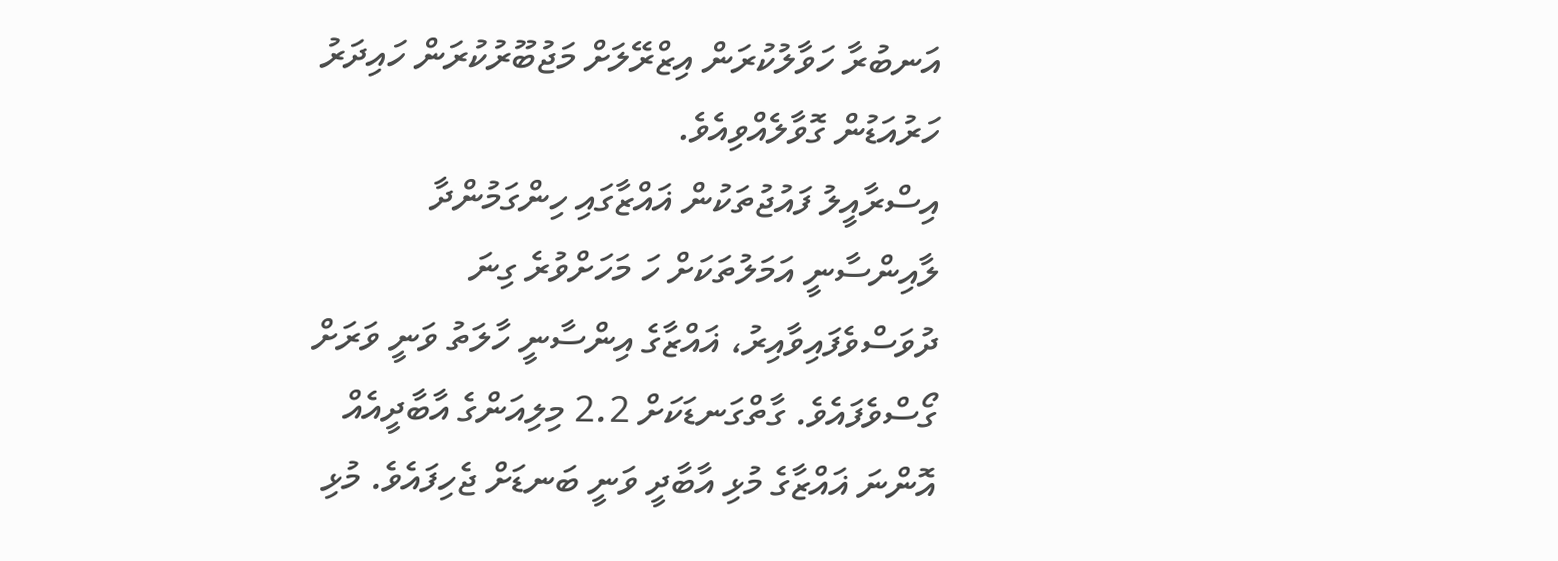އަނބުރާ ހަވާލުކުރަން އިޒްރޭލަށް މަޖުބޫރުކުރަން ހައިދަރު ހަރުއަޑުން ގޮވާލެއްވިއެވެ.
އިސްރާއީލު ފައުޖުތަކުން ޣައްޒާގައި ހިންގަމުންދާ ލާއިންސާނީ އަމަލުތަކަށް ހަ މަހަށްވުރެ ގިނަ ދުވަސްވެފައިވާއިރު، ޣައްޒާގެ އިންސާނީ ހާލަތު ވަނީ ވަރަށް ގޯސްވެފައެވެ. ގާތްގަނޑަކަށް 2.2 މިލިއަންގެ އާބާދީއެއް އޮންނަ ޣައްޒާގެ މުޅި އާބާދީ ވަނީ ބަނޑަށް ޖެހިފައެވެ. މުޅި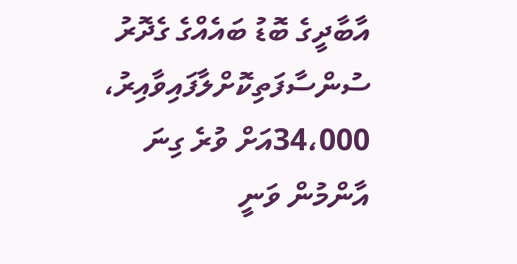އާބާދީގެ ބޮޑު ބައެއްގެ ގެދޮރު ސުންސާފަތިކޮށްލާފައިވާއިރު، 34،000އަށް ވުރެ ގިނަ އާންމުން ވަނީ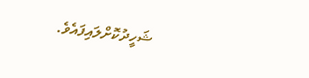ޝަހީދުކޮށްލައިފައެވެ.